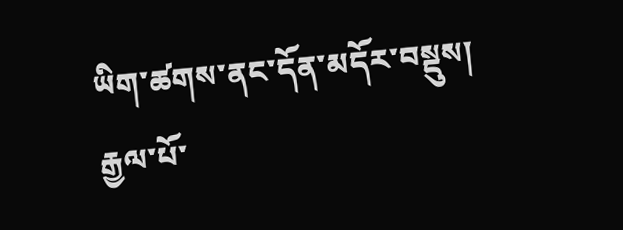ཡིག་ཚགས་ནང་དོན་མདོར་བསྡུས།
རྒྱལ་པོ་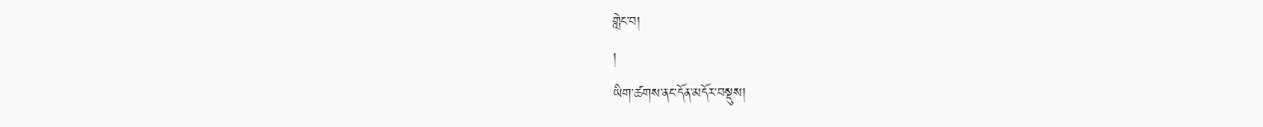གླེང་བ།
།
ཡིག་ཚགས་ནང་དོན་མདོར་བསྡུས།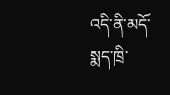འདི་ནི་མདོ་སྨད་ཁྲི་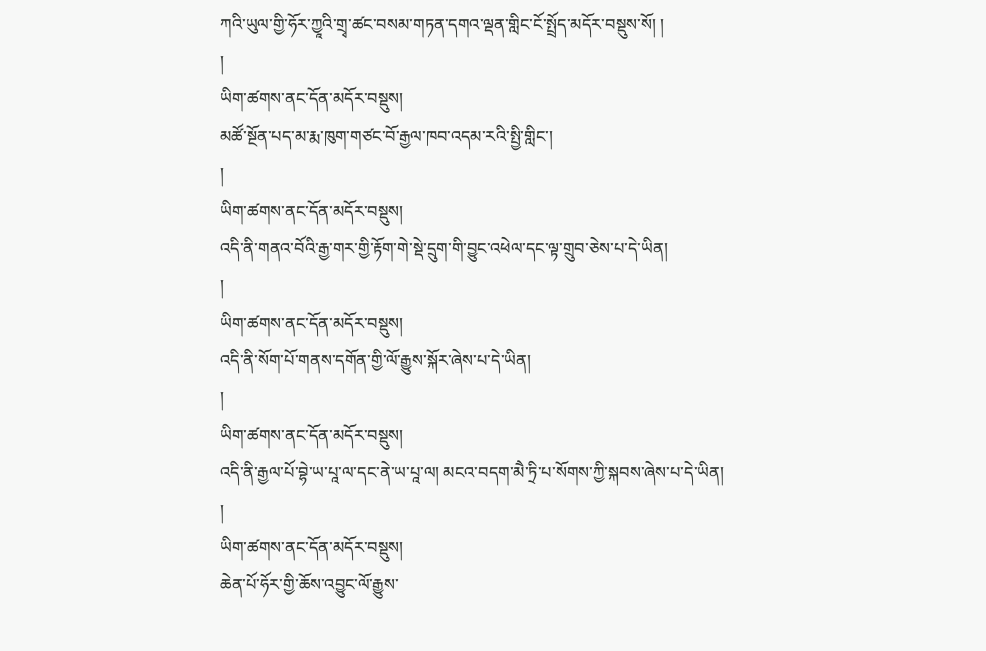ཀའི་ཡུལ་གྱི་ཧོར་ཀྱཱའི་གྲྭ་ཚང་བསམ་གཏན་དགའ་ལྡན་གླིང་ངོ་སྤྲོད་མདོར་བསྡུས་སོ། །
།
ཡིག་ཚགས་ནང་དོན་མདོར་བསྡུས།
མཚོ་སྔོན་པད་མ་རྨ་ཁུག་གཙང་བོ་རྒྱལ་ཁབ་འདམ་རའི་སྤྱི་གླིང་།
།
ཡིག་ཚགས་ནང་དོན་མདོར་བསྡུས།
འདི་ནི་གནའ་བོའི་རྒྱ་གར་གྱི་རྟོག་གེ་སྡེ་དྲུག་གི་བྱུང་འཕེལ་དང་ལྟ་གྲུབ་ཅེས་པ་དེ་ཡིན།
།
ཡིག་ཚགས་ནང་དོན་མདོར་བསྡུས།
འདི་ནི་སོག་པོ་གནས་དགོན་གྱི་ལོ་རྒྱུས་སྐོར་ཞེས་པ་དེ་ཡིན།
།
ཡིག་ཚགས་ནང་དོན་མདོར་བསྡུས།
འདི་ནི་རྒྱལ་པོ་བྷེ་ཡ་པཱ་ལ་དང་ནེ་ཡ་པཱ་ལ། མངའ་བདག་མཻ་ཏྲི་པ་སོགས་ཀྱི་སྐབས་ཞེས་པ་དེ་ཡིན།
།
ཡིག་ཚགས་ནང་དོན་མདོར་བསྡུས།
ཆེན་པོ་ཧོར་གྱི་ཆོས་འབྱུང་ལོ་རྒྱུས་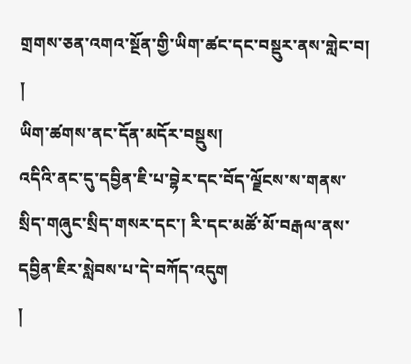གྲགས་ཅན་འགའ་སྔོན་གྱི་ཡིག་ཚང་དང་བསྡུར་ནས་གླེང་བ།
།
ཡིག་ཚགས་ནང་དོན་མདོར་བསྡུས།
འདིའི་ནང་དུ་དབྱིན་ཇི་པ་བྷེར་དང་བོད་ལྗོངས་ས་གནས་སྲིད་གཞུང་སྲིད་གསར་དང་། རི་དང་མཚོ་མོ་བརྒལ་ནས་དབྱིན་ཇིར་སླེབས་པ་དེ་བཀོད་འདུག
།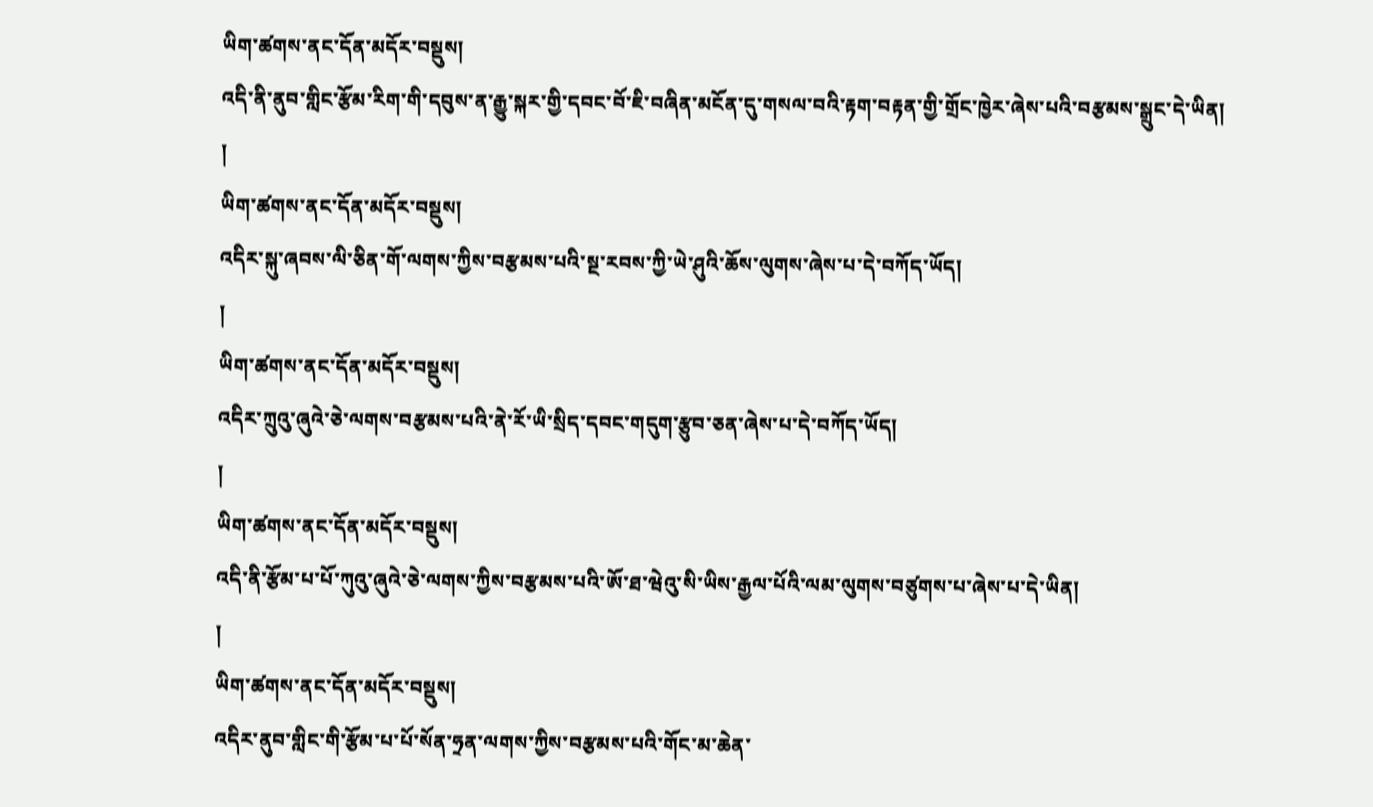ཡིག་ཚགས་ནང་དོན་མདོར་བསྡུས།
འདི་ནི་ནུབ་གླིང་རྩོམ་རིག་གི་དབུས་ན་རྒྱུ་སྐར་གྱི་དབང་བོ་ཇི་བཞིན་མངོན་དུ་གསལ་བའི་རྟག་བརྟན་གྱི་གྲོང་ཁྱེར་ཞེས་པའི་བརྩམས་སྒྲུང་དེ་ཡིན།
།
ཡིག་ཚགས་ནང་དོན་མདོར་བསྡུས།
འདིར་སྐུ་ཞབས་ལི་ཅིན་གོ་ལགས་ཀྱིས་བརྩམས་པའི་སྔ་རབས་ཀྱི་ཡེ་ཤུའི་ཆོས་ལུགས་ཞེས་པ་དེ་བཀོད་ཡོད།
།
ཡིག་ཚགས་ནང་དོན་མདོར་བསྡུས།
འདིར་ཀྲུའུ་ཞུའེ་ཅེ་ལགས་བརྩམས་པའི་ནེ་རོ་ཡི་སྲིད་དབང་གདུག་རྩུབ་ཅན་ཞེས་པ་དེ་བཀོད་ཡོད།
།
ཡིག་ཚགས་ནང་དོན་མདོར་བསྡུས།
འདི་ནི་རྩོམ་པ་པོ་ཀུའུ་ཞུའེ་ཅེ་ལགས་ཀྱིས་བརྩམས་པའི་ཨོ་ཐ་ཝེའུ་སི་ཡིས་རྒྱལ་པོའི་ལམ་ལུགས་བཙུགས་པ་ཞེས་པ་དེ་ཡིན།
།
ཡིག་ཚགས་ནང་དོན་མདོར་བསྡུས།
འདིར་ནུབ་གླིང་གི་རྩོམ་པ་པོ་སོན་ཧྲན་ལགས་ཀྱིས་བརྩམས་པའི་གོང་མ་ཆེན་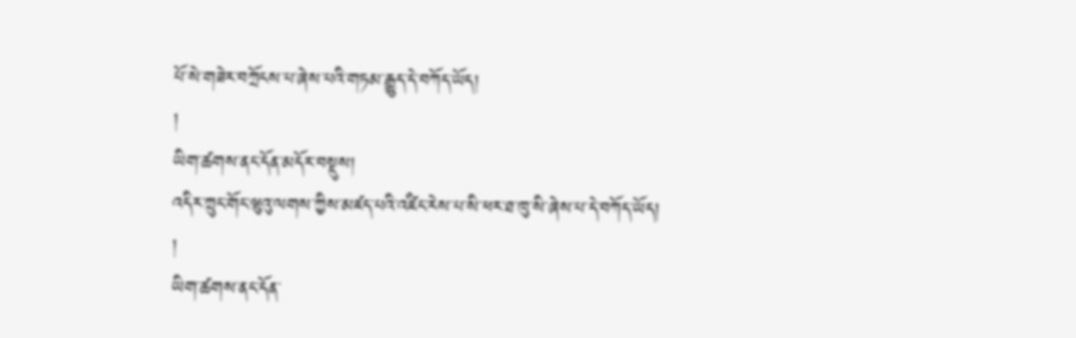པོ་སེ་གཟེར་བཀྲོངས་པ་ཞེས་པའི་གཏམ་རྒྱུད་དེ་བཀོད་ཡོད།
།
ཡིག་ཚགས་ནང་དོན་མདོར་བསྡུས།
འདིར་ཀྲུང་གོང་ཝུའུ་ལགས་ཀྱིས་མཛད་པའི་འཛིང་རེས་པ་སི་ཕར་ཐ་ཁུ་སི་ཞེས་པ་དེ་བཀོད་ཡོད།
།
ཡིག་ཚགས་ནང་དོན་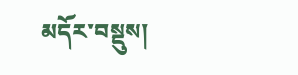མདོར་བསྡུས།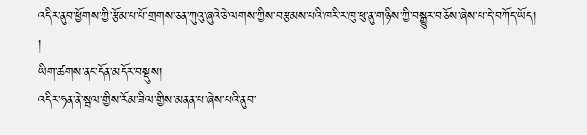འདིར་ནུབ་ཕྱོགས་ཀྱི་རྩོམ་པ་པོ་གྲགས་ཅན་ཀུའུ་ཞུའེ་ཅེ་ལགས་ཀྱིས་བརྩམས་པའི་ཁརི་ར་ཁུ་ཕུ་ནུ་གཉིས་ཀྱི་བསྒྱུར་བཅོས་ཞེས་པ་དེ་བཀོད་ཡོད།
།
ཡིག་ཚགས་ནང་དོན་མདོར་བསྡུས།
འདིར་ཧན་ནེ་སྦལ་གྱིས་རོམ་ཟིལ་གྱིས་མནན་པ་ཞེས་པའི་ནུབ་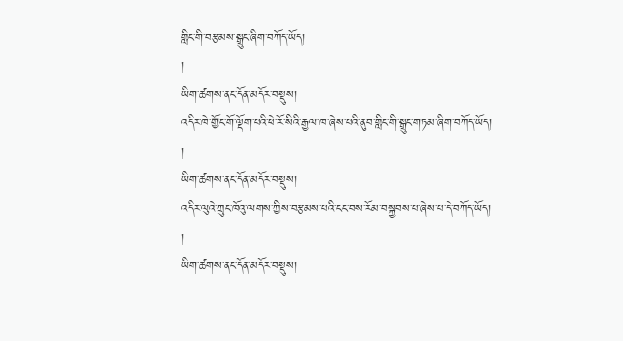གླིང་གི་བརྩམས་སྒྲུང་ཞིག་བཀོད་ཡོད།
།
ཡིག་ཚགས་ནང་དོན་མདོར་བསྡུས།
འདིར་ཁེ་གྱོང་གོ་ལྡོག་པའི་ཕེ་རོ་སིའི་རྒྱལ་ཁ་ཞེས་པའི་ནུབ་གླིང་གི་སྒྲུང་གཏམ་ཞིག་བཀོད་ཡོད།
།
ཡིག་ཚགས་ནང་དོན་མདོར་བསྡུས།
འདིར་ལུའེ་ཀྲུང་ཁོའུ་ལགས་ཀྱིས་བརྩམས་པའི་ངང་བས་རོམ་བསྐྱབས་པ་ཞེས་པ་དེ་བཀོད་ཡོད།
།
ཡིག་ཚགས་ནང་དོན་མདོར་བསྡུས།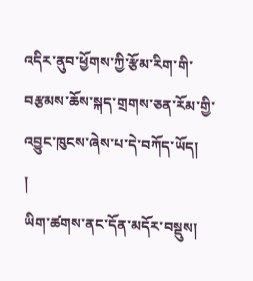འདིར་ནུབ་ཕྱོགས་ཀྱི་རྩོམ་རིག་གི་བརྩམས་ཆོས་སྐད་གྲགས་ཅན་རོམ་གྱི་འབྱུང་ཁུངས་ཞེས་པ་དེ་བཀོད་ཡོད།
།
ཡིག་ཚགས་ནང་དོན་མདོར་བསྡུས།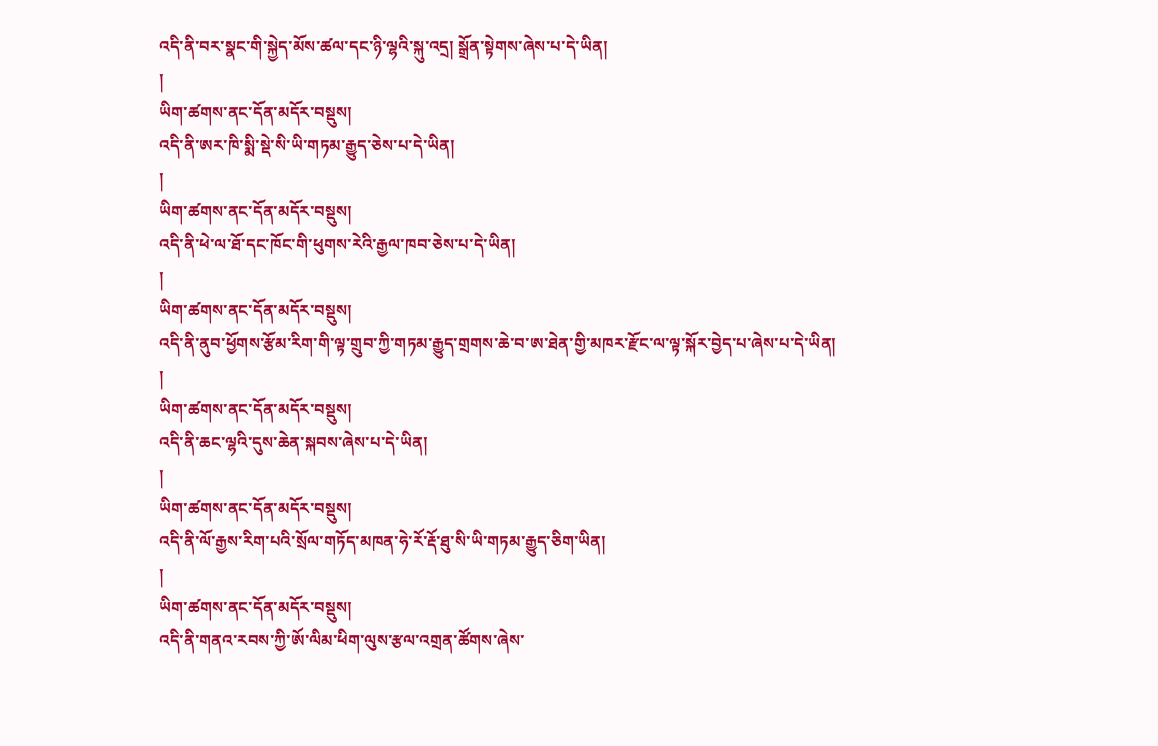འདི་ནི་བར་སྣང་གི་སྐྱེད་མོས་ཚལ་དང་ཉི་ལྷའི་སྐུ་འདྲ། སྒྲོན་སྟེགས་ཞེས་པ་དེ་ཡིན།
།
ཡིག་ཚགས་ནང་དོན་མདོར་བསྡུས།
འདི་ནི་ཨར་ཁི་སྨི་སྡེ་སི་ཡི་གཏམ་རྒྱུད་ཅེས་པ་དེ་ཡིན།
།
ཡིག་ཚགས་ནང་དོན་མདོར་བསྡུས།
འདི་ནི་ཕེ་ལ་ཐོ་དང་ཁོང་གི་ཕུགས་རེའི་རྒྱལ་ཁབ་ཅེས་པ་དེ་ཡིན།
།
ཡིག་ཚགས་ནང་དོན་མདོར་བསྡུས།
འདི་ནི་ནུབ་ཕྱོགས་རྩོམ་རིག་གི་ལྟ་གྲུབ་ཀྱི་གཏམ་རྒྱུད་གྲགས་ཆེ་བ་ཨ་ཐེན་གྱི་མཁར་རྫོང་ལ་ལྟ་སྐོར་བྱེད་པ་ཞེས་པ་དེ་ཡིན།
།
ཡིག་ཚགས་ནང་དོན་མདོར་བསྡུས།
འདི་ནི་ཆང་ལྷའི་དུས་ཆེན་སྐབས་ཞེས་པ་དེ་ཡིན།
།
ཡིག་ཚགས་ནང་དོན་མདོར་བསྡུས།
འདི་ནི་ལོ་རྒྱས་རིག་པའི་སྲོལ་གཏོད་མཁན་ཧེ་རོ་རྡོ་ཐུ་སི་ཡི་གཏམ་རྒྱུད་ཅིག་ཡིན།
།
ཡིག་ཚགས་ནང་དོན་མདོར་བསྡུས།
འདི་ནི་གནའ་རབས་ཀྱི་ཨོ་ལིམ་ཕིག་ལུས་རྩལ་འགྲན་ཚོགས་ཞེས་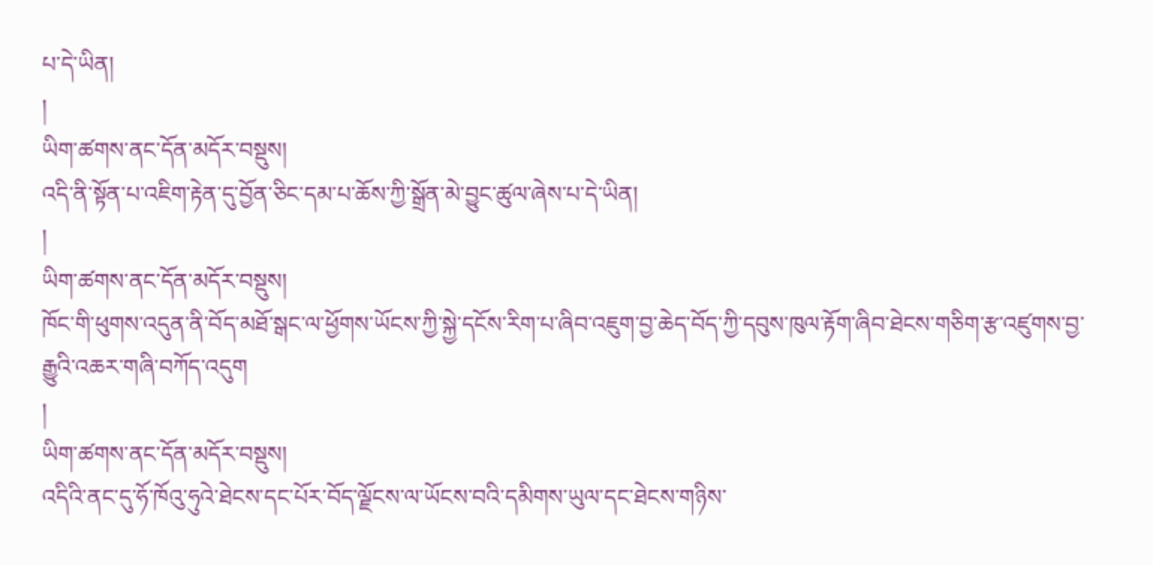པ་དེ་ཡིན།
།
ཡིག་ཚགས་ནང་དོན་མདོར་བསྡུས།
འདི་ནི་སྟོན་པ་འཇིག་རྟེན་དུ་བྱོན་ཅིང་དམ་པ་ཆོས་ཀྱི་སྒྲོན་མེ་བྱུང་ཚུལ་ཞེས་པ་དེ་ཡིན།
།
ཡིག་ཚགས་ནང་དོན་མདོར་བསྡུས།
ཁོང་གི་ཕུགས་འདུན་ནི་བོད་མཐོ་སྒང་ལ་ཕྱོགས་ཡོངས་ཀྱི་སྐྱེ་དངོས་རིག་པ་ཞིབ་འཇུག་བྱ་ཆེད་བོད་ཀྱི་དབུས་ཁུལ་རྟོག་ཞིབ་ཐེངས་གཅིག་རྩ་འཛུགས་བྱ་རྒྱུའི་འཆར་གཞི་བཀོད་འདུག
།
ཡིག་ཚགས་ནང་དོན་མདོར་བསྡུས།
འདིའི་ནང་དུ་ཧོ་ཁོའུ་ཧུའེ་ཐེངས་དང་པོར་བོད་ལྗོངས་ལ་ཡོངས་བའི་དམིགས་ཡུལ་དང་ཐེངས་གཉིས་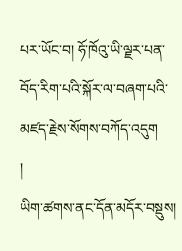པར་ཡོང་བ། ཧོ་ཁོའུ་ཡི་ལྗར་པན་བོད་རིག་པའི་སྐོར་ལ་བཞག་པའི་མཛད་རྗེས་སོགས་བཀོད་འདུག
།
ཡིག་ཚགས་ནང་དོན་མདོར་བསྡུས།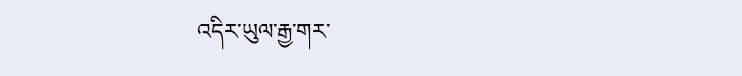འདིར་ཡུལ་རྒྱ་གར་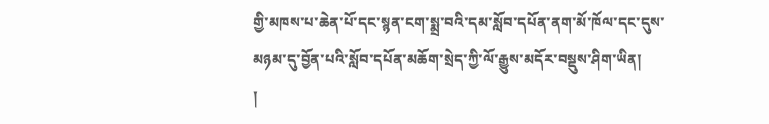གྱི་མཁས་པ་ཆེན་པོ་དང་སྙན་ངག་སྨྲ་བའི་དམ་སློབ་དཔོན་ནག་མོ་ཁོལ་དང་དུས་མཉམ་དུ་བྱོན་པའི་སློབ་དཔོན་མཆོག་སྲེད་ཀྱི་ལོ་རྒྱུས་མདོར་བསྡུས་ཤིག་ཡིན།
།